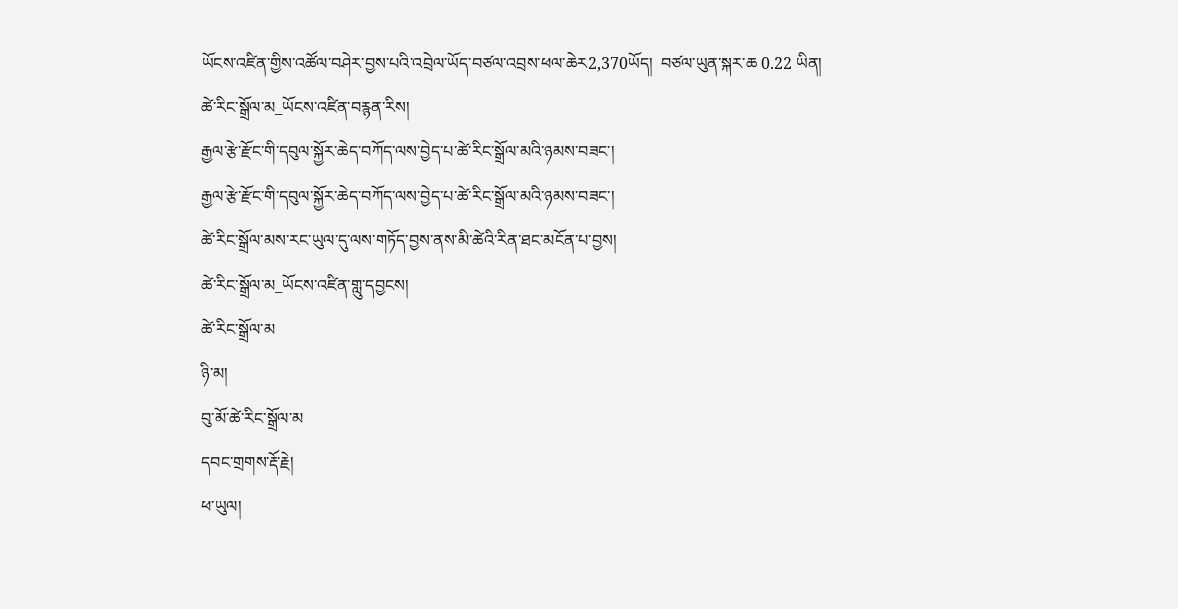ཡོངས་འཛིན་གྱིས་འཚོལ་བཤེར་བྱས་པའི་འབྲེལ་ཡོད་བཙལ་འབྲས་ཕལ་ཆེར2,370ཡོད།  བཙལ་ཡུན་སྐར་ཆ 0.22 ཡིན།
ཚེ་རིང་སྒྲོལ་མ_ཡོངས་འཛིན་བརྙན་རིས།
རྒྱལ་རྩེ་རྫོང་གི་དབུལ་སྐྱོར་ཆེད་བཀོད་ལས་བྱེད་པ་ཚེ་རིང་སྒྲོལ་མའི་ཉམས་བཟང་།
རྒྱལ་རྩེ་རྫོང་གི་དབུལ་སྐྱོར་ཆེད་བཀོད་ལས་བྱེད་པ་ཚེ་རིང་སྒྲོལ་མའི་ཉམས་བཟང་།
ཚེ་རིང་སྒྲོལ་མས་རང་ཡུལ་དུ་ལས་གཏོད་བྱས་ནས་མི་ཚེའི་རིན་ཐང་མངོན་པ་བྱས།
ཚེ་རིང་སྒྲོལ་མ_ཡོངས་འཛིན་གླུ་དབྱངས།
ཚེ་རིང་སྒྲོལ་མ
ཉི་མ།
བུ་མོ་ཚེ་རིང་སྒྲོལ་མ
དབང་གྲགས་རྡོ་རྗེ།
ཕ་ཡུལ།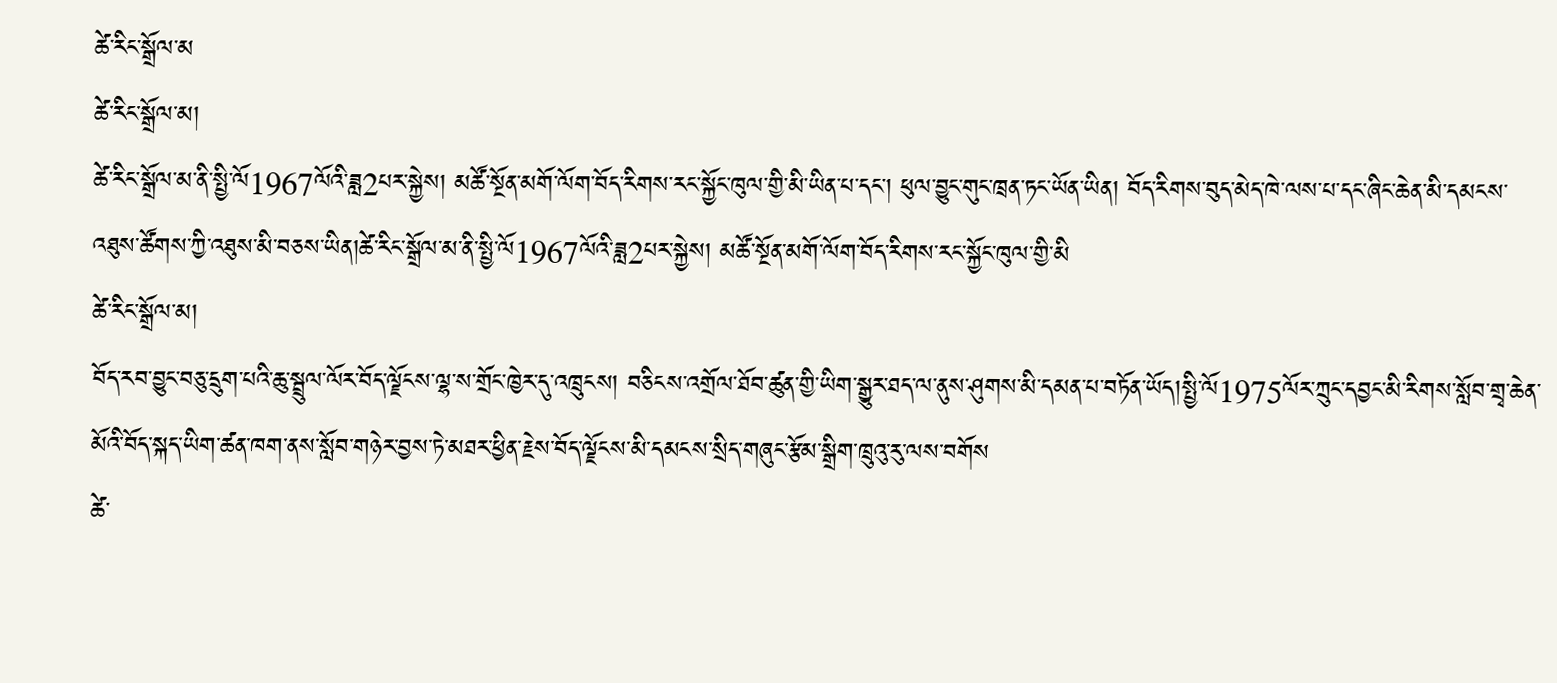ཚེ་རིང་སྒྲོལ་མ
ཚེ་རིང་སྒྲོལ་མ།
ཚེ་རིང་སྒྲོལ་མ་ནི་སྤྱི་ལོ1967ལོའི་ཟླ2པར་སྐྱེས། མཚོ་སྔོན་མགོ་ལོག་བོད་རིགས་རང་སྐྱོང་ཁུལ་གྱི་མི་ཡིན་པ་དང་། ཕུལ་བྱུང་གུང་ཁྲན་ཏང་ཡོན་ཡིན། བོད་རིགས་བུད་མེད་ཁེ་ལས་པ་དང་ཞིང་ཆེན་མི་དམངས་འཐུས་ཚོགས་ཀྱི་འཐུས་མི་བཅས་ཡིན།ཚེ་རིང་སྒྲོལ་མ་ནི་སྤྱི་ལོ1967ལོའི་ཟླ2པར་སྐྱེས། མཚོ་སྔོན་མགོ་ལོག་བོད་རིགས་རང་སྐྱོང་ཁུལ་གྱི་མི
ཚེ་རིང་སྒྲོལ་མ།
བོད་རབ་བྱུང་བཅུ་དྲུག་པའི་ཆུ་སྦྲུལ་ལོར་བོད་ལྗོངས་ལྷ་ས་གྲོང་ཁྱེར་དུ་འཁྲུངས། བཅིངས་འགྲོལ་ཐོབ་ཚུན་གྱི་ཡིག་སྒྱུར་ཐད་ལ་ནུས་ཤུགས་མི་དམན་པ་བཏོན་ཡོད།སྤྱི་ལོ1975ལོར་ཀྲུང་དབྱང་མི་རིགས་སློབ་གྲྭ་ཆེན་མོའི་བོད་སྐད་ཡིག་ཚན་ཁག་ནས་སློབ་གཉེར་བྱས་ཏེ་མཐར་ཕྱིན་རྗེས་བོད་ལྗོངས་མི་དམངས་སྲིད་གཞུང་རྩོམ་སྒྲིག་ཁྲུའུ་རུ་ལས་བགོས
ཚེ་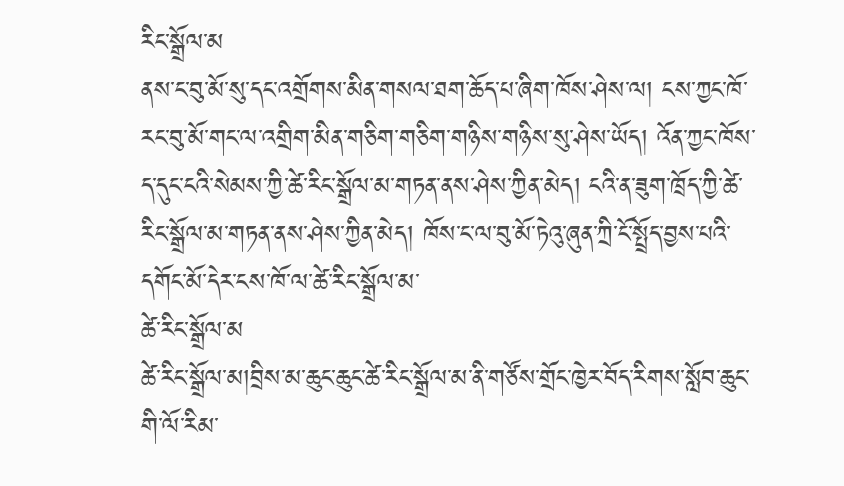རིང་སྒྲོལ་མ
ནས་ང་བུ་མོ་སུ་དང་འགྲོགས་མིན་གསལ་ཐག་ཆོད་པ་ཞིག་ཁོས་ཤེས་ལ། ངས་ཀྱང་ཁོ་རང་བུ་མོ་གང་ལ་འགྲིག་མིན་གཅིག་གཅིག་གཉིས་གཉིས་སུ་ཤེས་ཡོད། འོན་ཀྱང་ཁོས་ད་དུང་ངའི་སེམས་ཀྱི་ཚེ་རིང་སྒྲོལ་མ་གཏན་ནས་ཤེས་ཀྱིན་མེད། ངའི་ན་ཟུག་ཁྲོད་ཀྱི་ཚེ་རིང་སྒྲོལ་མ་གཏན་ནས་ཤེས་ཀྱིན་མེད། ཁོས་ང་ལ་བུ་མོ་ཏེའུ་ཞུན་ཀྲི་ངོ་སྤྲོད་བྱས་པའི་དགོང་མོ་དེར་ངས་ཁོ་ལ་ཚེ་རིང་སྒྲོལ་མ་
ཚེ་རིང་སྒྲོལ་མ
ཚེ་རིང་སྒྲོལ་མ།བྲིས་མ་ཆུང་ཆུང་ཚེ་རིང་སྒྲོལ་མ་ནི་གཙོས་གྲོང་ཁྱེར་བོད་རིགས་སློབ་ཆུང་གི་ལོ་རིམ་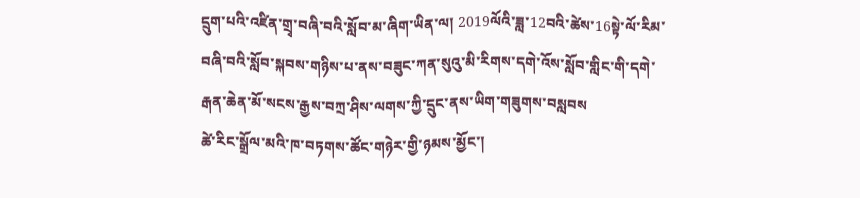དྲུག་པའི་འཛིན་གྲྭ་བཞི་བའི་སློབ་མ་ཞིག་ཡིན་ལ། 2019ལོའི་ཟླ་12བའི་ཚེས་16སྟེ་ལོ་རིམ་བཞི་བའི་སློབ་སྐབས་གཉིས་པ་ནས་བཟུང་ཀན་སུའུ་མི་རིགས་དགེ་འོས་སློབ་གླིང་གི་དགེ་རྒན་ཆེན་མོ་སངས་རྒྱས་བཀྲ་ཤིས་ལགས་ཀྱི་དྲུང་ནས་ཡིག་གཟུགས་བསླབས
ཚེ་རིང་སྒྲོལ་མའི་ཁ་བཏགས་ཚོང་གཉེར་གྱི་ཉམས་མྱོང་།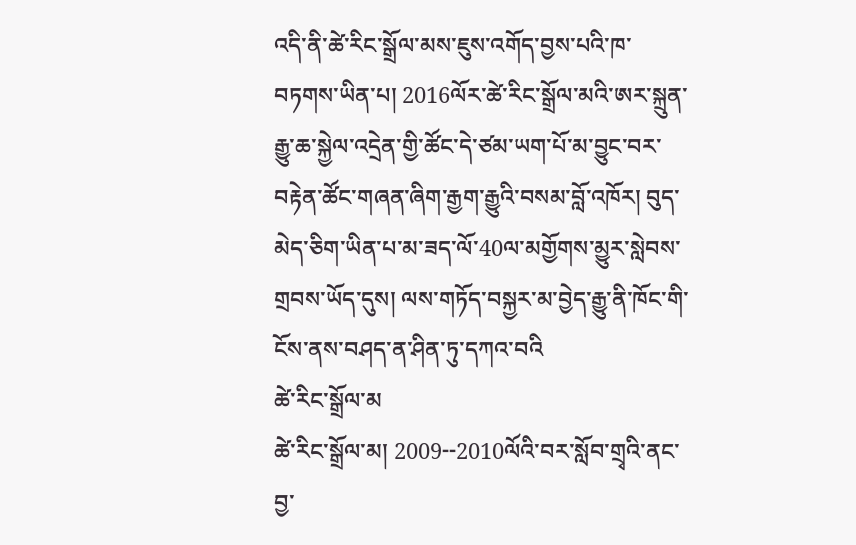འདི་ནི་ཚེ་རིང་སྒྲོལ་མས་ཇུས་འགོད་བྱས་པའི་ཁ་བཏགས་ཡིན་པ། 2016ལོར་ཚེ་རིང་སྒྲོལ་མའི་ཨར་སྐྲུན་རྒྱུ་ཆ་སྐྱེལ་འདྲེན་གྱི་ཚོང་དེ་ཙམ་ཡག་པོ་མ་བྱུང་བར་བརྟེན་ཚོང་གཞན་ཞིག་རྒྱག་རྒྱུའི་བསམ་བློ་འཁོར། བུད་མེད་ཅིག་ཡིན་པ་མ་ཟད་ལོ་40ལ་མགྱོགས་མྱུར་སླེབས་གྲབས་ཡོད་དུས། ལས་གཏོད་བསྐྱར་མ་བྱེད་རྒྱུ་ནི་ཁོང་གི་ངོས་ནས་བཤད་ན་ཤིན་ཏུ་དཀའ་བའི
ཚེ་རིང་སྒྲོལ་མ
ཚེ་རིང་སྒྲོལ་མ། 2009--2010ལོའི་བར་སློབ་གྲྭའི་ནང་བྱ་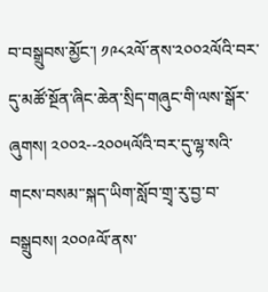བ་བསྒྲུབས་མྱོང་། ༡༩༨༢ལོ་ནས་༢༠༠༢ལོའི་བར་དུ་མཚོ་སྔོན་ཞིང་ཆེན་སྲིད་གཞུང་གི་ལས་སྒོར་ཞུགས། ༢༠༠༢--༢༠༠༥ལོའི་བར་དུ་ལྷ་སའི་གངས་བསམ་་སྐད་ཡིག་སློབ་གྲྭ་རུ་བྱ་བ་བསྒྲུབས། ༢༠༠༩ལོ་ནས་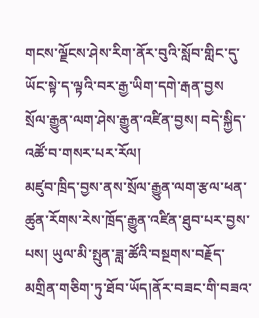གངས་ལྗོངས་ཤེས་རིག་ནོར་བུའི་སློབ་གླིང་དུ་ཡོང་སྟེ་ད་ལྟའི་བར་རྒྱ་ཡིག་དགེ་རྒན་བྱས
སྲོལ་རྒྱུན་ལག་ཤེས་རྒྱུན་འཛིན་བྱས། བདེ་སྐྱིད་འཚོ་བ་གསར་པར་རོལ།
མཛུབ་ཁྲིད་བྱས་ནས་སྲོལ་རྒྱུན་ལག་རྩལ་ཕན་ཚུན་རོགས་རེས་ཁྲོད་རྒྱུན་འཛིན་ཐུབ་པར་བྱས་པས། ཡུལ་མི་སྤུན་ཟླ་ཚོའི་བསྔགས་བརྗོད་མགྲིན་གཅིག་ཏུ་ཐོབ་ཡོད།ནོར་བཟང་གི་བཟའ་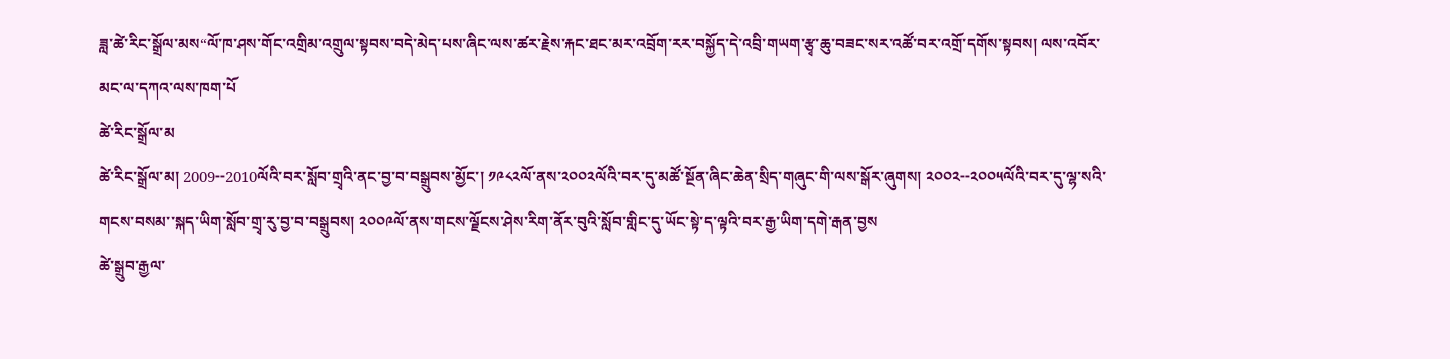ཟླ་ཚེ་རིང་སྒྲོལ་མས“ལོ་ཁ་ཤས་གོང་འགྲིམ་འགྲུལ་སྟབས་བདེ་མེད་པས་ཞིང་ལས་ཚར་རྗེས་རྐང་ཐང་མར་འབྲོག་རར་བསྐྱོད་དེ་འབྲི་གཡག་རྩྭ་ཆུ་བཟང་སར་འཚོ་བར་འགྲོ་དགོས་སྟབས། ལས་འབོར་མང་ལ་དཀའ་ལས་ཁག་པོ
ཚེ་རིང་སྒྲོལ་མ
ཚེ་རིང་སྒྲོལ་མ། 2009--2010ལོའི་བར་སློབ་གྲྭའི་ནང་བྱ་བ་བསྒྲུབས་མྱོང་། ༡༩༨༢ལོ་ནས་༢༠༠༢ལོའི་བར་དུ་མཚོ་སྔོན་ཞིང་ཆེན་སྲིད་གཞུང་གི་ལས་སྒོར་ཞུགས། ༢༠༠༢--༢༠༠༥ལོའི་བར་དུ་ལྷ་སའི་གངས་བསམ་་སྐད་ཡིག་སློབ་གྲྭ་རུ་བྱ་བ་བསྒྲུབས། ༢༠༠༩ལོ་ནས་གངས་ལྗོངས་ཤེས་རིག་ནོར་བུའི་སློབ་གླིང་དུ་ཡོང་སྟེ་ད་ལྟའི་བར་རྒྱ་ཡིག་དགེ་རྒན་བྱས
ཚེ་སྒྲུབ་རྒྱལ་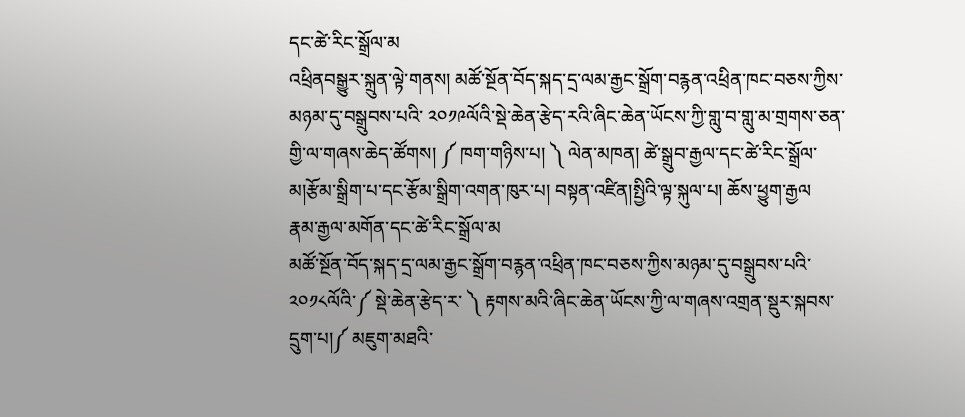དང་ཚེ་རིང་སྒྲོལ་མ
འཕྲིནབསྒྱུར་སྐྲུན་ལྟེ་གནས། མཚོ་སྔོན་བོད་སྐད་དྲ་ལམ་རྒྱང་སྒྲོག་བརྙན་འཕྲིན་ཁང་བཅས་ཀྱིས་མཉམ་དུ་བསྒྲུབས་པའི་ ༢༠༡༩ལོའི་སྡེ་ཆེན་རྩེད་རའི་ཞིང་ཆེན་ཡོངས་ཀྱི་གླུ་བ་གླུ་མ་གྲགས་ཅན་གྱི་ལ་གཞས་ཆེད་ཚོགས། ༼ ཁག་གཉིས་པ། ༽ ལེན་མཁན། ཚེ་སྒྲུབ་རྒྱལ་དང་ཚེ་རིང་སྒྲོལ་མ།རྩོམ་སྒྲིག་པ་དང་རྩོམ་སྒྲིག་འགན་ཁུར་པ། བསྟན་འཛིན།སྤྱིའི་ལྟ་སྐུལ་པ། ཆོས་ཕྱུག་རྒྱལ
རྣམ་རྒྱལ་མགོན་དང་ཚེ་རིང་སྒྲོལ་མ
མཚོ་སྔོན་བོད་སྐད་དྲ་ལམ་རྒྱང་སྒྲོག་བརྙན་འཕྲིན་ཁང་བཅས་ཀྱིས་མཉམ་དུ་བསྒྲུབས་པའི་༢༠༡༨ལོའི་༼ སྡེ་ཆེན་རྩེད་ར་ ༽ རྟགས་མའི་ཞིང་ཆེན་ཡོངས་ཀྱི་ལ་གཞས་འགྲན་སྡུར་སྐབས་དྲུག་པ།༼ མཇུག་མཐའི་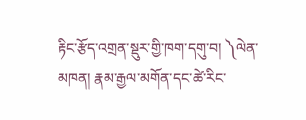རྟིང་རྩོད་འགྲན་སྡུར་གྱི་ཁག་དགུ་བ། ༽ལེན་མཁན། རྣམ་རྒྱལ་མགོན་དང་ཚེ་རིང་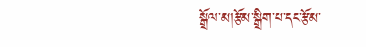སྒྲོལ་མ།རྩོམ་སྒྲིག་པ་དང་རྩོམ་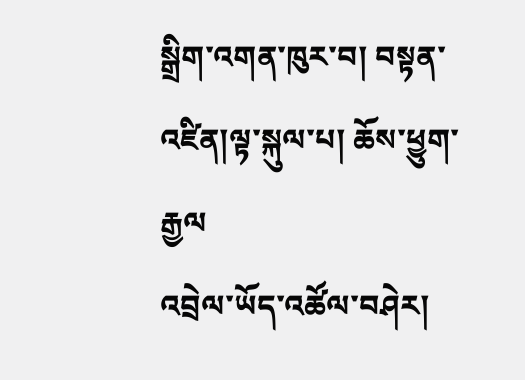སྒྲིག་འགན་ཁུར་བ། བསྟན་འཛིན།ལྟ་སྐུལ་པ། ཆོས་ཕྱུག་རྒྱལ
འབྲེལ་ཡོད་འཚོལ་བཤེར།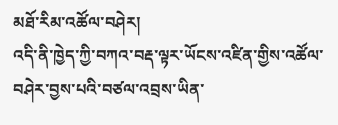མཐོ་རིམ་འཚོལ་བཤེར།
འདི་ནི་ཁྱེད་ཀྱི་བཀའ་བརྡ་ལྟར་ཡོངས་འཛིན་གྱིས་འཚོལ་བཤེར་བྱས་པའི་བཙལ་འབྲས་ཡིན་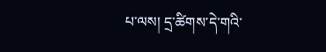པ་ལས། དྲ་ཚིགས་དེ་གའི་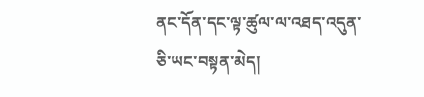ནང་དོན་དང་ལྟ་ཚུལ་ལ་འཐད་འདུན་ཅི་ཡང་བསྟན་མེད།